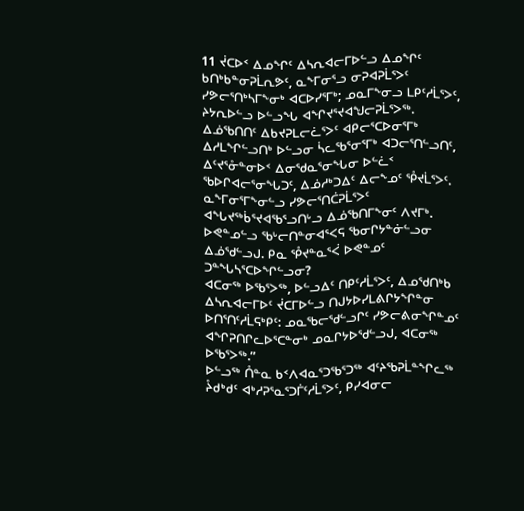11 ᔫᑕᐅᑉ ᐃᓄᖏᑦ ᐃᓴᕆᐊᓕᒥᐅᓪᓗ ᐃᓄᖏᑦ ᑲᑎᒃᑲᓐᓂᕈᒫᕆᕗᑦ, ᓇᖕᒥᓂᕐᓗ ᓂᕈᐊᕈᒫᕐᐳᑦ ᓯᕗᓕᕐᑎᒃᓴᒥᖕᓂᒃ ᐊᑕᐅᓯᕐᒥᒃ; ᓄᓇᒥᖕᓂᓗ ᒪᑭᑦᓱᒫᕐᐳᑦ, ᔨᔭᕆᐅᓪᓗ ᐅᓪᓗᖓ ᐊᖏᔪᕐᔪᐊᖑᓕᕈᒫᕐᐳᖅ.
ᐃᓅᖃᑎᑎᑦ ᐃᑲᔪᕈᒪᓕᓛᕐᐳᑦ ᐊᑭᓕᕐᑕᐅᓂᕐᒥᒃ ᐃᓱᒪᖏᓪᓗᑎᒃ ᐅᓪᓗᓂ ᓵᓚᖃᕐᓂᕐᒥᒃ ᐊᑐᓕᕐᑎᓪᓗᑎᑦ, ᐃᑦᔪᕐᓁᓐᓂᐅᑉ ᐃᓂᖁᓇᕐᓂᖓᓂ ᐅᓪᓛᑉ ᖃᐅᒋᐊᓕᕐᓂᖓᑐᑦ, ᐃᓅᓱᒃᑐᐃᑦ ᐃᓕᖕᓄᑦ ᕾᔪᒫᕐᐳᑦ.
ᓇᖕᒥᓂᕐᒥᖕᓂᓪᓗ ᓯᕗᓕᕐᑎᑖᕈᒫᕐᐳᑦ ᐊᖓᔪᖅᑳᕐᔪᐊᖃᕐᓗᑎᒡᓗ ᐃᓅᖃᑎᒥᖕᓂᑦ ᐱᔪᒥᒃ. ᐅᕙᓐᓄᓪᓗ ᖃᒡᓕᑎᓐᓂᐊᕐᐸᕋ ᖃᓂᒋᔭᓐᓃᓪᓗᓂ ᐃᓅᖁᓪᓗᒍ. ᑭᓇ ᕾᔪᓐᓇᕐᐹ ᐅᕙᓐᓄᑦ ᑐᓐᖓᓴᕐᑕᐅᖏᓪᓗᓂ?
ᐊᑕᓂᖅ ᐅᖃᕐᐳᖅ, ᐅᓪᓗᐃᑦ ᑎᑭᑦᓱᒫᕐᐳᑦ, ᐃᓄᖁᑎᒃᑲ ᐃᓴᕆᐊᓕᒥᐅᑦ ᔫᑕᒥᐅᓪᓗ ᑎᒍᔭᐅᓯᒪᕕᒋᔭᖏᓐᓂ ᐅᑎᕐᑎᑦᓱᒫᕋᒃᑭᑦ: ᓄᓇᖃᓕᖁᓪᓗᒋᑦ ᓯᕗᓕᕕᓂᖏᓐᓄᑦ ᐊᖏᕈᑎᒋᓚᐅᕐᑕᓐᓂᒃ ᓄᓇᒋᔭᐅᖁᓪᓗᒍ, ᐊᑕᓂᖅ ᐅᖃᕐᐳᖅ.”
ᐅᓪᓗᖅ ᑍᓐᓇ ᑲᑉᐱᐊᓇᕐᑐᖃᕐᑐᖅ ᐊᑦᔨᖃᕈᒫᓐᖏᓚᖅ ᔧᑯᒃᑯᑦ ᐊᒃᓱᕈᕐᓇᕐᑐᒦᑦᓱᒫᕐᐳᑦ, ᑭᓯᐊᓂᓕ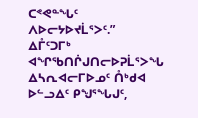ᑕᕝᕙᓐᖓᑦ ᐱᐅᓕᔭᐅᔪᒫᕐᐳᑦ.”
ᐃᒤᑦᑐᒥᒃ ᐊᖏᖃᑎᒌᒍᑎᓕᐅᕈᒫᕐᐳᖓ ᐃᓴᕆᐊᓕᒥᐅᓄᑦ ᑍᒃᑯᐊ ᐅᓪᓗᐃᑦ ᑭᖑᕐᖓᒍᑦ,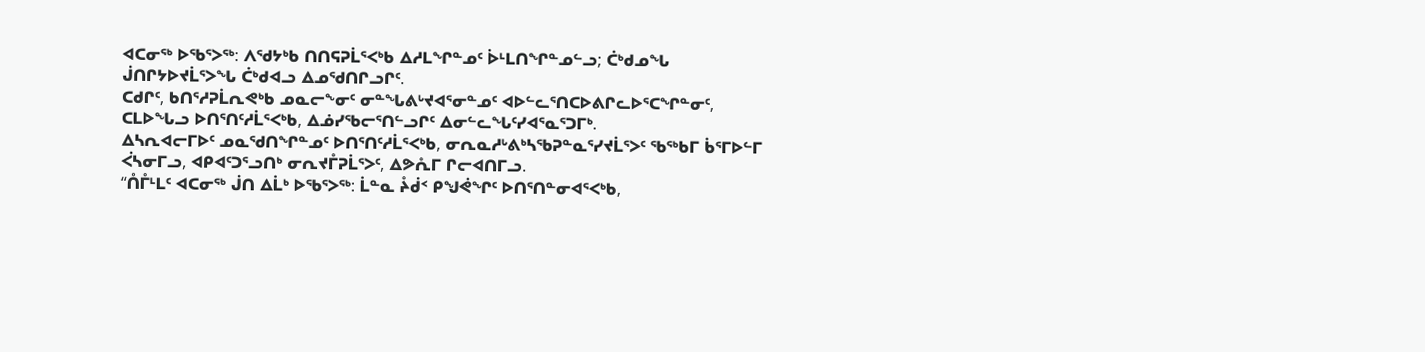ᐊᑕᓂᖅ ᐅᖃᕐᐳᖅ: ᐱᖁᔭᒃᑲ ᑎᑎᕋᕈᒫᕐᐸᒃᑲ ᐃᓱᒪᖏᓐᓄᑦ ᐆᒻᒪᑎᖏᓐᓄᓪᓗ; ᑖᒃᑯᓄᖓ ᒎᑎᒋᔭᐅᔪᒫᕐᐳᖓ ᑖᒃᑯᐊᓗ ᐃᓄᖁᑎᒋᓗᒋᑦ.
ᑕᑯᒋᑦ, ᑲᑎᕐᓱᕈᒫᕆᕙᒃᑲ ᓄᓇᓕᖕᓂᑦ ᓂᓐᖓᕕᒡᔪᐊᕐᓂᓐᓄᑦ ᐊᐅᓪᓚᕐᑎᑕᐅᕕᒋᓚᐅᕐᑕᖏᓐᓂᑦ, ᑕᒪᐅᖓᓗ ᐅᑎᕐᑎᑦᓱᒫᕐᐸᒃᑲ, ᐃᓅᓯᖃᓕᕐᑎᓪᓗᒋᑦ ᐃᓂᓪᓚᖓᑦᓯᐊᕐᓇᕐᑐᒥᒃ.
ᐃᓴᕆᐊᓕᒥᐅᑦ ᓄᓇᖁᑎᖏᓐᓄᑦ ᐅᑎᕐᑎᑦᓱᒫᕐᐸᒃᑲ, ᓂᕆᓇᓱᒡᕕᒃᓴᖃᕈᓐᓇᕐᓯᔪᒫᕐᐳᑦ ᖃᖅᑲᒥ ᑳᕐᒥᐅᓪᒥ ᐹᓴᓂᒥᓗ, ᐊᑭᐊᑦᑐᕐᓗᑎᒃ ᓂᕆᔪᒤᕈᒫᕐᐳᑦ, ᐃᕗᕅᒥ ᒋᓕᐊᑎᒥᓗ.
“ᑍᒤᒻᒪᑦ ᐊᑕᓂᖅ ᒎᑎ ᐃᒫᒃ ᐅᖃᕐᐳᖅ: ᒫᓐᓇ ᔧᑰᑉ ᑭᖑᕚᖏᑦ ᐅᑎᕐᑎᓐᓂᐊᕐᐸᒃᑲ,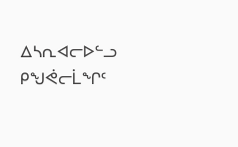ᐃᓴᕆᐊᓕᐅᓪᓗ ᑭᖑᕚᓕᒫᖏᑦ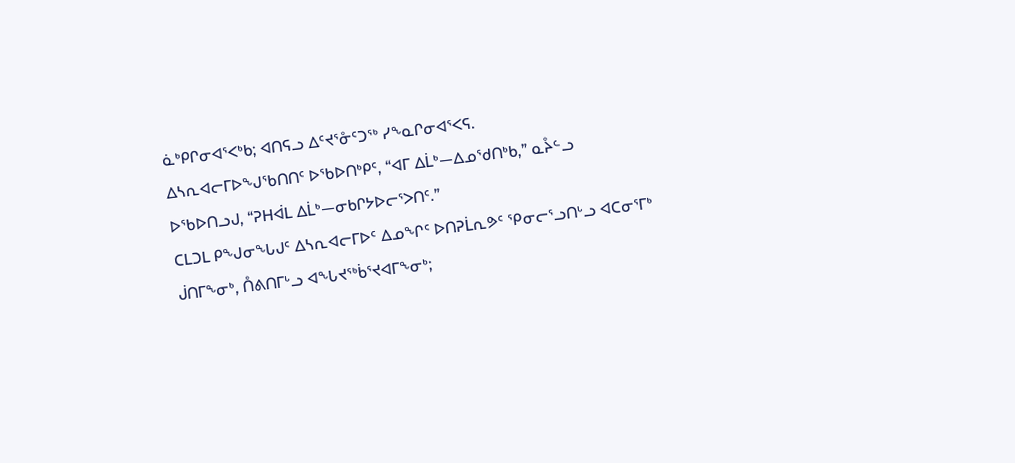ᓈᒃᑭᒋᓂᐊᕐᐸᒃᑲ; ᐊᑎᕋᓗ ᐃᑦᔪᕐᓁᑦᑐᖅ ᓯᖕᓇᒋᓂᐊᕐᐸᕋ.
ᐃᓴᕆᐊᓕᒥᐅᖑᖃᑎᑎᑦ ᐅᖃᐅᑎᒃᑭᑦ, “ᐊᒥ ᐃᒫᒃ—ᐃᓄᖁᑎᒃᑲ,” ᓇᔧᓪᓗ ᐅᖃᐅᑎᓗᒍ, “ᕈᕼᐋᒪ ᐃᒫᒃ—ᓂᑲᒋᔭᐅᓕᕐᐳᑎᑦ.”
ᑕᒪᑐᒪ ᑭᖑᓂᖓᒍᑦ ᐃᓴᕆᐊᓕᒥᐅᑦ ᐃᓄᖏᑦ ᐅᑎᕈᒫᕆᕗᑦ ᕿᓂᓕᕐᓗᑎᒡᓗ ᐊᑕᓂᕐᒥᒃ ᒎᑎᒥᖕᓂᒃ, ᑍᕕᑎᒥᒡᓗ ᐊᖓᔪᖅᑳᕐᔪᐊᒥᖕᓂᒃ;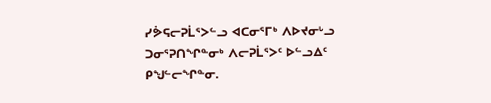ᓯᕘᕋᓕᕈᒫᕐᐳᓪᓗ ᐊᑕᓂᕐᒥᒃ ᐱᐅᔪᓂᒡᓗ ᑐᓂᕐᕈᑎᖏᓐᓂᒃ ᐱᓕᕈᒫᕐᐳᑦ ᐅᓪᓗᐃᑦ ᑭᖑᓪᓕᖏᓐᓂ.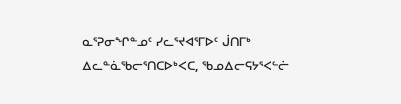ᓇᕐᕈᓂᖏᓐᓄᑦ ᓯᓚᕐᔪᐊᕐᒥᐅᑦ ᒎᑎᒥᒃ ᐃᓚᓐᓈᖃᓕᕐᑎᑕᐅᒃᐸᑕ, ᖃᓄᐃᓕᕋᔭᕐᐸᓪᓖ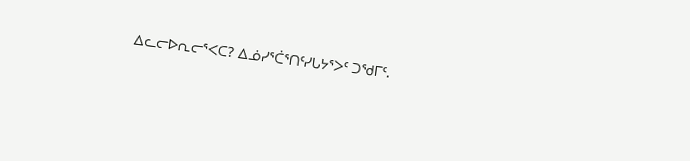ᐃᓚᓕᐅᕆᓕᕐᐸᑕ? ᐃᓅᓯᕐᑖᕐᑎᑦᓯᒐᔭᕐᐳᑦ ᑐᖁᒥᑦ.